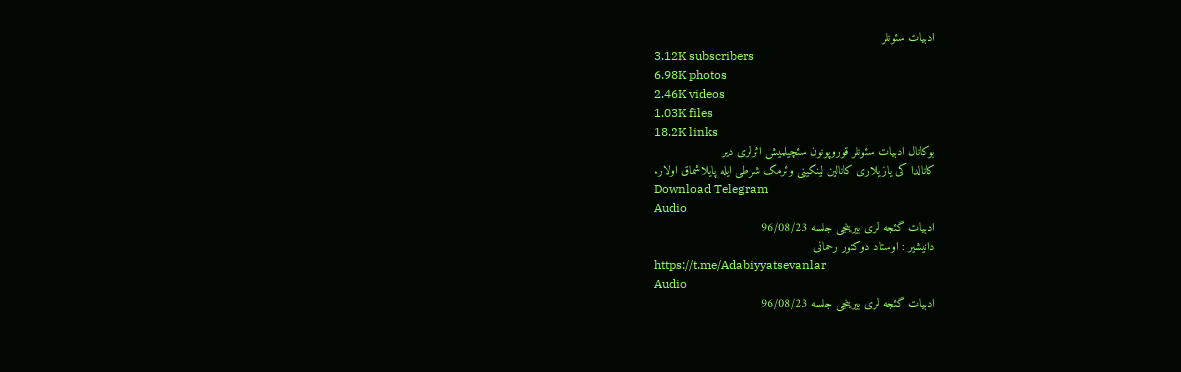ادبیات سئونلر
3.12K subscribers
6.98K photos
2.46K videos
1.03K files
18.2K links
بوکانال ادبیات سئونلر قوروپونون سئچیلمیش اثرلری دیر
کانالدا کی یازیلاری کانالین لینکینی وئرمک شرطی ایله پایلاشماق اولار.
Download Telegram
Audio
ادبیات گئجه لری بیرینجی جلسه 96/08/23
دانیشیر : اوستاد دوکتور رحمانی
https://t.me/Adabiyyatsevanlar
Audio
ادبیات گئجه لری بیرینجی جلسه 96/08/23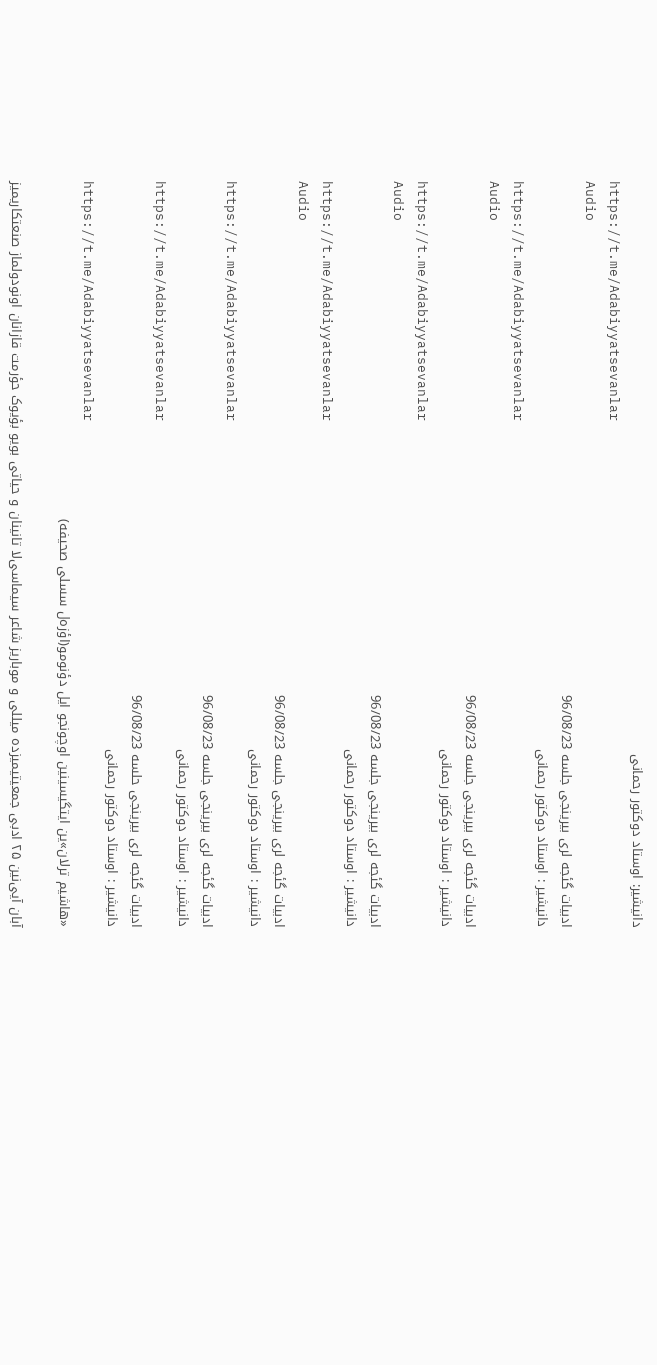دانیشیر: اوستاد دوکتور رحمانی
https://t.me/Adabiyyatsevanlar
Audio
ادبیات گئجه لری بیرینجی جلسه 96/08/23
دانیشیر : اوستاد دوکتور رحمانی
https://t.me/Adabiyyatsevanlar
Audio
ادبیات گئجه لری بیرینجی جلسه 96/08/23
دانیشیر : اوستاد دوکتور رحمانی
https://t.me/Adabiyyatsevanlar
Audio
ادبیات گئجه لری بیرینجی جلسه 96/08/23
دانیشیر : اوستاد دوکتور رحمانی
https://t.me/Adabiyyatsevanlar
Audio
ادبیات گئجه لری بیرینجی جلسه 96/08/23
دانیشیر : اوستاد دوکتور رحمانی
https://t.me/Adabiyyatsevanlar
ادبیات گئجه لری بیرینجی جلسه 96/08/23
دانیشیر : اوستاد دوکتور رحمانی
https://t.me/Adabiyyatsevanlar
ادبیات گئجه لری بیرینجی حلسه 96/08/23
دانیشیر : اوستاد دوکتور رحمانی
https://t.me/Adabiyyatsevanlar
«هاشیم ترلان»ین ایتگیسینین اوچونجو ایل دؤنومو(اؤزه‌ل سسلی صحیفه)

آبان آیی‌نین ۲۵ ادبی جمعیتیمیزده میللی و موباریز شاعر سیماسی‌لا تانینان و حیاتی بویو بؤیوک حؤرمت قازانان اونودولماز صنعتکاریمیز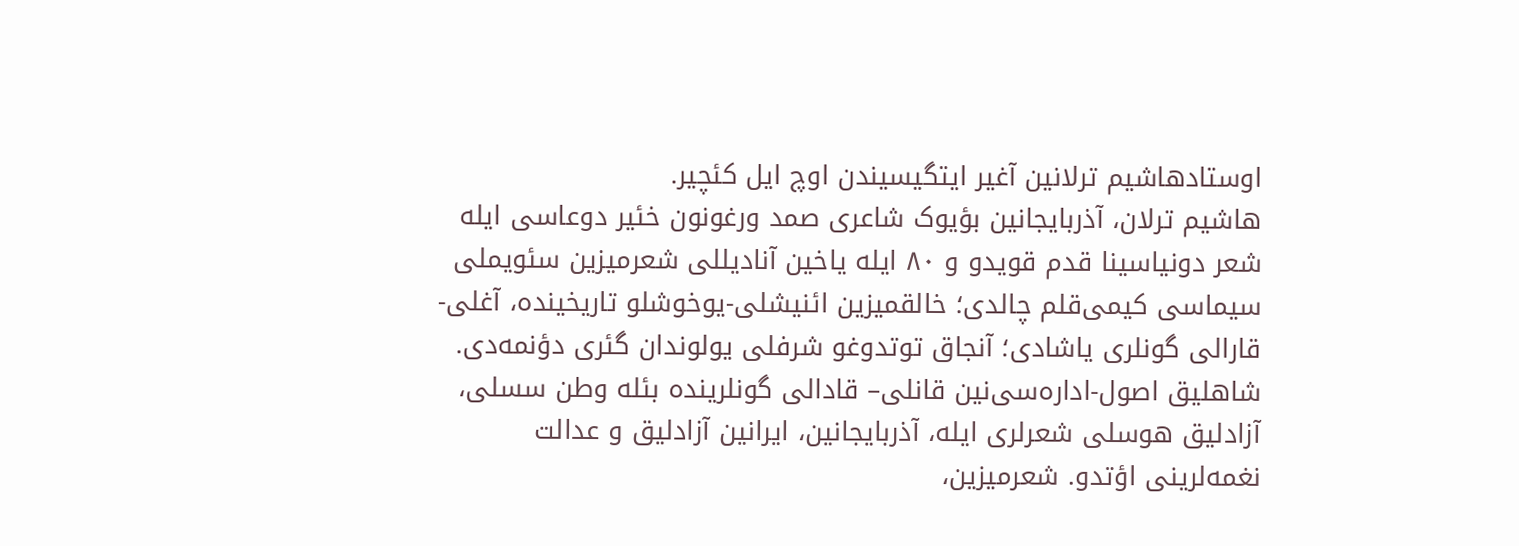اوستاد‌هاشیم ترلانین آغیر ایتگیسیندن اوچ ایل کئچیر.
هاشیم ترلان، آذربایجانین بؤیوک شاعری صمد ورغونون خئیر دوعاسی ایله شعر دونیاسینا قدم قویدو و ۸۰ ایله یاخین آنادیللی شعرمیزین سئویملی سیماسی کیمی‌قلم چالدی؛ خالقمیزین ائنیشلی-یوخوشلو تاریخینده، آغلی-قارالی گونلری یاشادی؛ آنجاق توتدوغو شرفلی یولوندان گئری دؤنمه‌دی. شاهلیق اصول-اداره‌سی‌نین قانلی– قادالی گونلرینده بئله وطن سسلی، آزادلیق هوسلی شعرلری ایله، آذربایجانین، ایرانین آزادلیق و عدالت نغمه‌لرینی اؤتدو. شعرمیزین،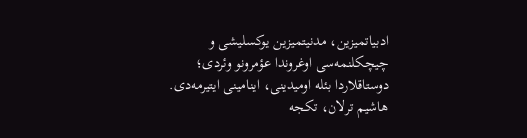ادبیاتمیزین، مدنیتمیزین یوکسلیشی و چیچکلنمه‌سی اوغروندا عؤمرونو وئردی؛ دوستاقلاردا بئله اومیدینی، اینامینی ایتیرمه‌دی.
هاشیم ترلان، تکجه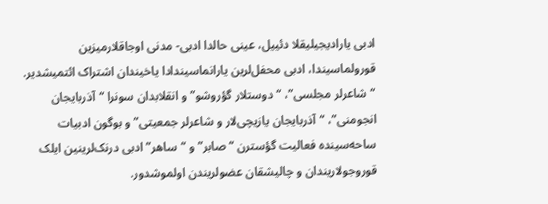ادبی یارادیجیلیقلا دئییل، عینی حالدا ادبی- مدنی اوجاقلارمیزین قورولماسیندا، ادبی محفل‌لرین یارانماسیندادا یاخیندان اشتراک ائتمیشدیر. “شاعرلر مجلسی”، “دوستلار گؤروشو” و انقلابدان سونرا “آذربایجان انجومنی”، “آذربایجان یازیچی‌لار و شاعرلر جمعیتی‌” و بوگون ادبیات ساحه‌سینده فعالیت گؤسترن “صابر” و “ساهر” ادبی درنک‌لرینین ایلک قوروجولاریندان و چالیشقان عضولریندن اولموشدور.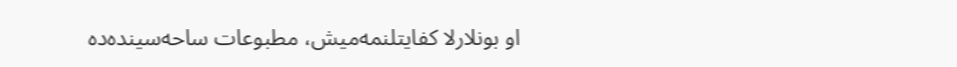او بونلارلا کفایتلنمه‌میش، مطبوعات ساحه‌سینده‌ده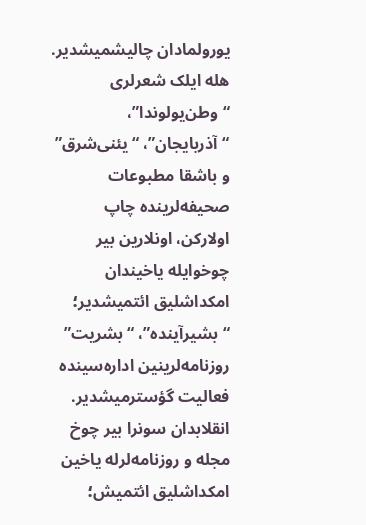یورولمادان چالیشمیشدیر. هله ایلک شعرلری “وطن‌یولوندا”، “آذربایجان”، “یئنی‌شرق” و باشقا مطبوعات صحیفه‌لرینده چاپ اولارکن، اونلارین بیر چوخوایله یاخیندان امکداشلیق ائتمیشدیر؛ “بشیر‌آینده”، “بشریت” روزنامه‌لرینین اداره‌سینده فعالیت گؤسترمیشدیر. انقلابدان سونرا بیر چوخ مجله و روزنامه‌لرله یاخین امکداشلیق ائتمیش؛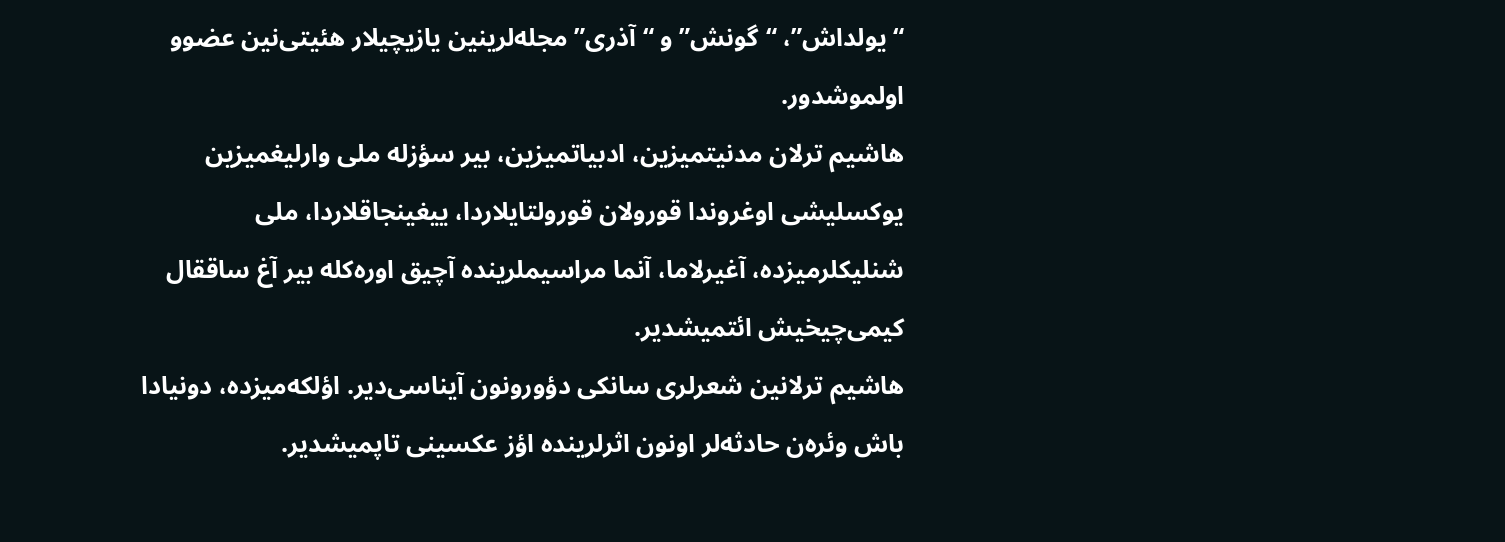“یولداش”، “گونش” و “آذری” مجله‌لرینین یازیچیلار هئیتی‌نین عضوو اولموشدور.
هاشیم ترلان مدنیتمیزین، ادبیاتمیزین، بیر سؤزله ملی وارلیغمیزین یوکسلیشی اوغروندا قورولان قورولتایلاردا، ییغینجاقلاردا، ملی شنلیکلرمیزده، آغیرلاما، آنما مراسیملرینده آچیق اوره‌کله بیر آغ ساققال کیمی‌چیخیش ائتمیشدیر.
هاشیم ترلانین شعرلری سانکی دؤورونون آیناسی‌دیر. اؤلکه‌میزده، دونیادا باش وئره‌ن حادثه‌لر اونون اثرلرینده اؤز عکسینی تاپمیشدیر.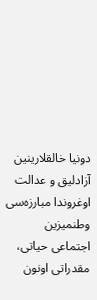دونیا خالقلارینین آزادلیق و عدالت اوغروندا مبارزه‌سی وطنمیزین اجتماعی حیاتی، مقدراتی اونون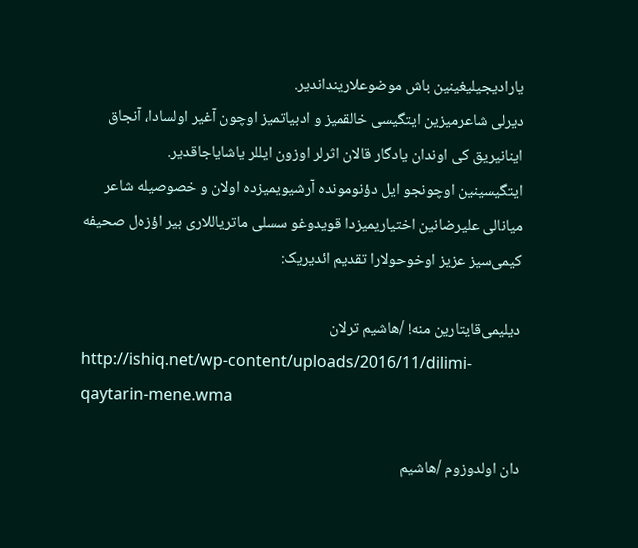یارادیجیلیغینین باش موضوعلارینداندیر.
دیرلی شاعرمیزین ایتگیسی خالقمیز و ادبیاتمیز اوچون آغیر اولسادا، آنجاق اینانیریق کی اوندان یادگار قالان اثرلر اوزون ایللر یاشایاجاقدیر.
ایتگیسینین اوچونجو ایل دؤنومونده آرشیویمیزده اولان و خصوصیله شاعر میانالی علیرضانین اختیاریمیزدا قویدوغو سسلی ماتریاللاری بیر اؤزه‌ل صحیفه کیمی‌سیز عزیز اوخوحولارا تقدیم ائدیریک:

دیلیمی‌قایتارین منه! /هاشیم ترلان
http://ishiq.net/wp-content/uploads/2016/11/dilimi-qaytarin-mene.wma

دان اولدوزوم /هاشیم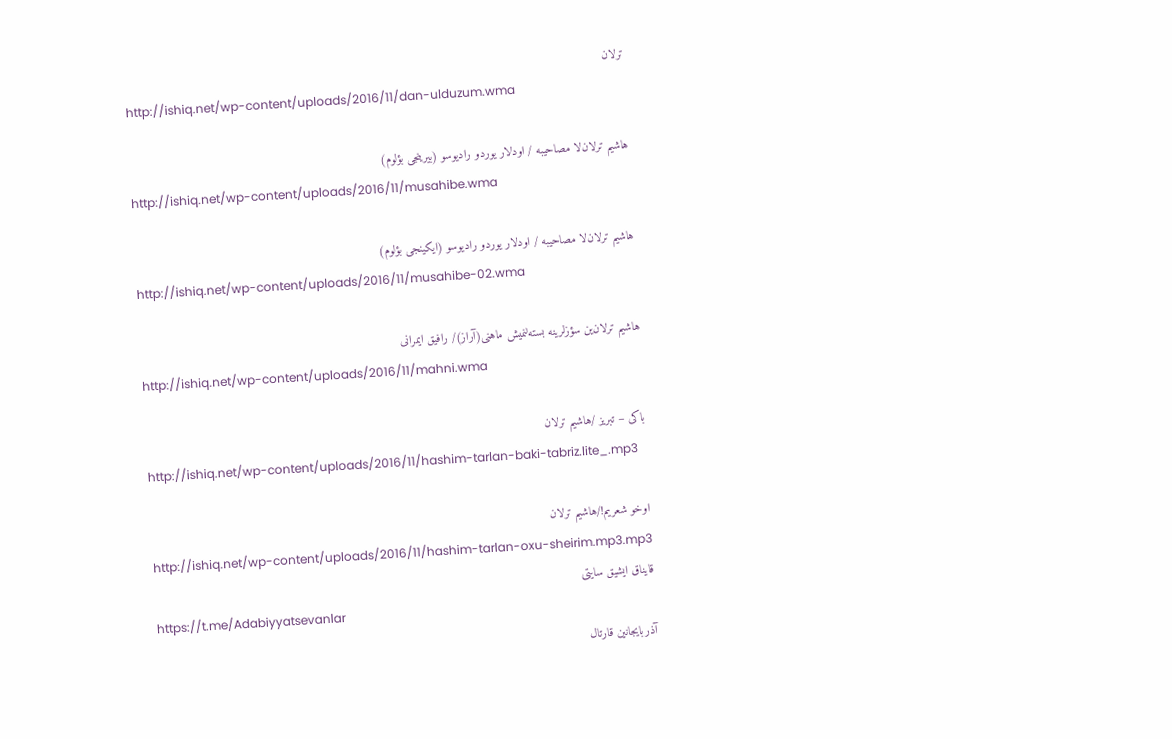ترلان
http://ishiq.net/wp-content/uploads/2016/11/dan-ulduzum.wma

هاشیم ترلان‌لا مصاحیبه / اودلار یوردو رادیوسو (بیرینجی بؤلوم)
http://ishiq.net/wp-content/uploads/2016/11/musahibe.wma

هاشیم ترلان‌لا مصاحیبه / اودلار یوردو رادیوسو (ایکینجی بؤلوم)
http://ishiq.net/wp-content/uploads/2016/11/musahibe-02.wma

هاشیم ترلان‌ین سؤزلرینه بسته‌لنمیش ماهنی(آراز)/ رافیق ایمرانی
http://ishiq.net/wp-content/uploads/2016/11/mahni.wma

باکی – تبریز /هاشیم ترلان
http://ishiq.net/wp-content/uploads/2016/11/hashim-tarlan-baki-tabriz.lite_.mp3

اوخو شعریم!/هاشیم ترلان
http://ishiq.net/wp-content/uploads/2016/11/hashim-tarlan-oxu-sheirim.mp3.mp3
قایناق ایشیق سایتی
https://t.me/Adabiyyatsevanlar
آذربایجانین قارتال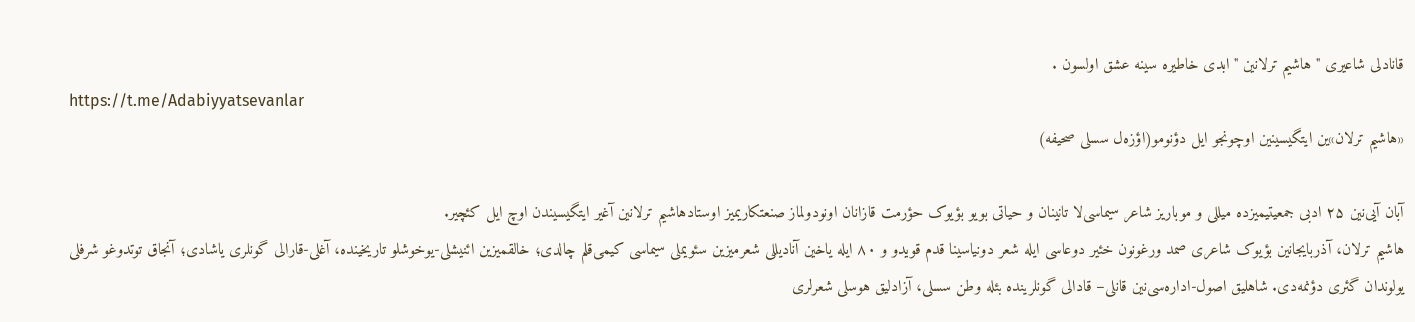قانادلی شاعیری "هاشیم ترلانین "ابدی خاطیره سینه عشق اولسون .
https://t.me/Adabiyyatsevanlar
«هاشیم ترلان»ین ایتگیسینین اوچونجو ایل دؤنومو(اؤزه‌ل سسلی صحیفه)

آبان آیی‌نین ۲۵ ادبی جمعیتیمیزده میللی و موباریز شاعر سیماسی‌لا تانینان و حیاتی بویو بؤیوک حؤرمت قازانان اونودولماز صنعتکاریمیز اوستاد‌هاشیم ترلانین آغیر ایتگیسیندن اوچ ایل کئچیر.
هاشیم ترلان، آذربایجانین بؤیوک شاعری صمد ورغونون خئیر دوعاسی ایله شعر دونیاسینا قدم قویدو و ۸۰ ایله یاخین آنادیللی شعرمیزین سئویملی سیماسی کیمی‌قلم چالدی؛ خالقمیزین ائنیشلی-یوخوشلو تاریخینده، آغلی-قارالی گونلری یاشادی؛ آنجاق توتدوغو شرفلی یولوندان گئری دؤنمه‌دی. شاهلیق اصول-اداره‌سی‌نین قانلی– قادالی گونلرینده بئله وطن سسلی، آزادلیق هوسلی شعرلری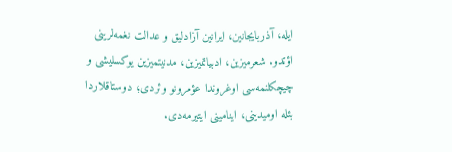ایله، آذربایجانین، ایرانین آزادلیق و عدالت نغمه‌لرینی اؤتدو. شعرمیزین، ادبیاتمیزین، مدنیتمیزین یوکسلیشی و چیچکلنمه‌سی اوغروندا عؤمرونو وئردی؛ دوستاقلاردا بئله اومیدینی، اینامینی ایتیرمه‌دی.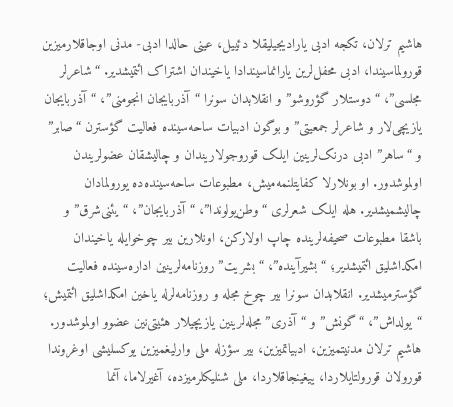هاشیم ترلان، تکجه ادبی یارادیجیلیقلا دئییل، عینی حالدا ادبی- مدنی اوجاقلارمیزین قورولماسیندا، ادبی محفل‌لرین یارانماسیندادا یاخیندان اشتراک ائتمیشدیر. “شاعرلر مجلسی”، “دوستلار گؤروشو” و انقلابدان سونرا “آذربایجان انجومنی”، “آذربایجان یازیچی‌لار و شاعرلر جمعیتی‌” و بوگون ادبیات ساحه‌سینده فعالیت گؤسترن “صابر” و “ساهر” ادبی درنک‌لرینین ایلک قوروجولاریندان و چالیشقان عضولریندن اولموشدور. او بونلارلا کفایتلنمه‌میش، مطبوعات ساحه‌سینده‌ده یورولمادان چالیشمیشدیر. هله ایلک شعرلری “وطن‌یولوندا”، “آذربایجان”، “یئنی‌شرق” و باشقا مطبوعات صحیفه‌لرینده چاپ اولارکن، اونلارین بیر چوخوایله یاخیندان امکداشلیق ائتمیشدیر؛ “بشیر‌آینده”، “بشریت” روزنامه‌لرینین اداره‌سینده فعالیت گؤسترمیشدیر. انقلابدان سونرا بیر چوخ مجله و روزنامه‌لرله یاخین امکداشلیق ائتمیش؛ “یولداش”، “گونش” و “آذری” مجله‌لرینین یازیچیلار هئیتی‌نین عضوو اولموشدور.
هاشیم ترلان مدنیتمیزین، ادبیاتمیزین، بیر سؤزله ملی وارلیغمیزین یوکسلیشی اوغروندا قورولان قورولتایلاردا، ییغینجاقلاردا، ملی شنلیکلرمیزده، آغیرلاما، آنما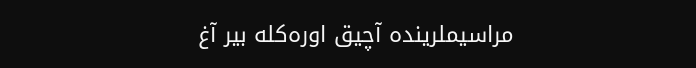مراسیملرینده آچیق اوره‌کله بیر آغ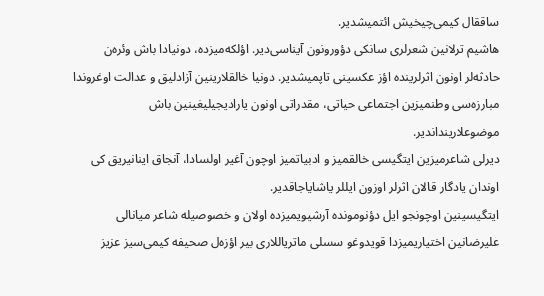ساققال کیمی‌چیخیش ائتمیشدیر.
هاشیم ترلانین شعرلری سانکی دؤورونون آیناسی‌دیر. اؤلکه‌میزده، دونیادا باش وئره‌ن حادثه‌لر اونون اثرلرینده اؤز عکسینی تاپمیشدیر. دونیا خالقلارینین آزادلیق و عدالت اوغروندا مبارزه‌سی وطنمیزین اجتماعی حیاتی، مقدراتی اونون یارادیجیلیغینین باش موضوعلارینداندیر.
دیرلی شاعرمیزین ایتگیسی خالقمیز و ادبیاتمیز اوچون آغیر اولسادا، آنجاق اینانیریق کی اوندان یادگار قالان اثرلر اوزون ایللر یاشایاجاقدیر.
ایتگیسینین اوچونجو ایل دؤنومونده آرشیویمیزده اولان و خصوصیله شاعر میانالی علیرضانین اختیاریمیزدا قویدوغو سسلی ماتریاللاری بیر اؤزه‌ل صحیفه کیمی‌سیز عزیز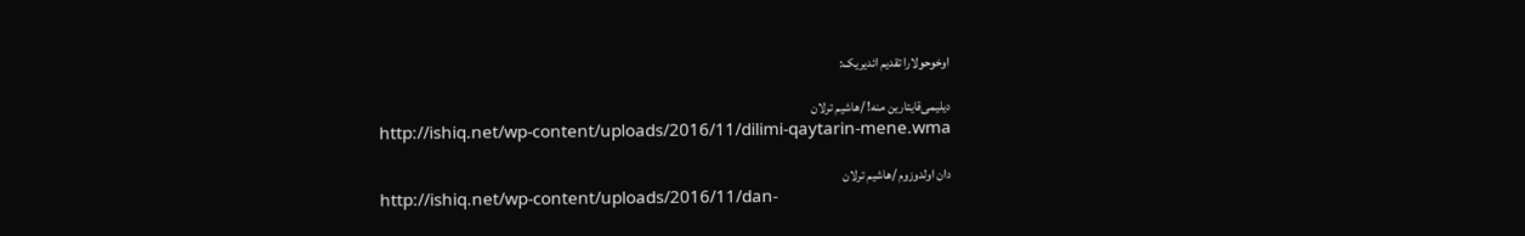اوخوحولارا تقدیم ائدیریک:

دیلیمی‌قایتارین منه! /هاشیم ترلان
http://ishiq.net/wp-content/uploads/2016/11/dilimi-qaytarin-mene.wma

دان اولدوزوم /هاشیم ترلان
http://ishiq.net/wp-content/uploads/2016/11/dan-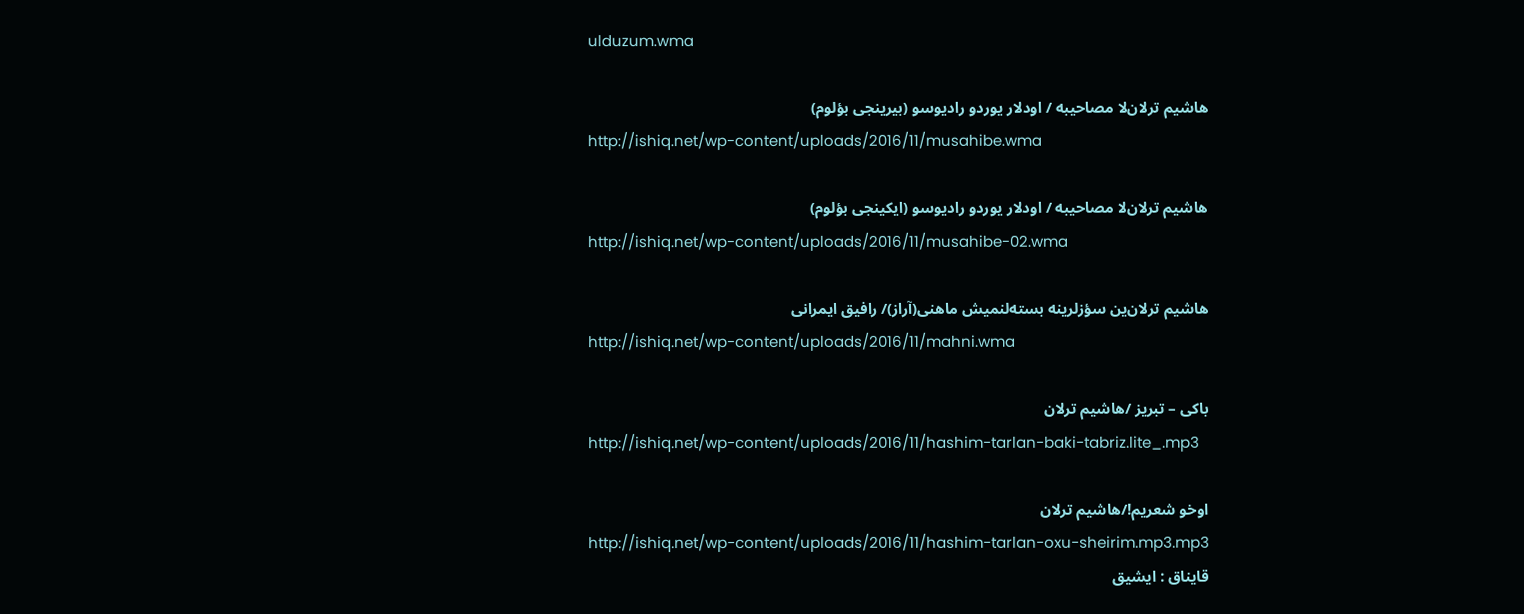ulduzum.wma

هاشیم ترلان‌لا مصاحیبه / اودلار یوردو رادیوسو (بیرینجی بؤلوم)
http://ishiq.net/wp-content/uploads/2016/11/musahibe.wma

هاشیم ترلان‌لا مصاحیبه / اودلار یوردو رادیوسو (ایکینجی بؤلوم)
http://ishiq.net/wp-content/uploads/2016/11/musahibe-02.wma

هاشیم ترلان‌ین سؤزلرینه بسته‌لنمیش ماهنی(آراز)/ رافیق ایمرانی
http://ishiq.net/wp-content/uploads/2016/11/mahni.wma

باکی – تبریز /هاشیم ترلان
http://ishiq.net/wp-content/uploads/2016/11/hashim-tarlan-baki-tabriz.lite_.mp3

اوخو شعریم!/هاشیم ترلان
http://ishiq.net/wp-content/uploads/2016/11/hashim-tarlan-oxu-sheirim.mp3.mp3
قایناق : ایشیق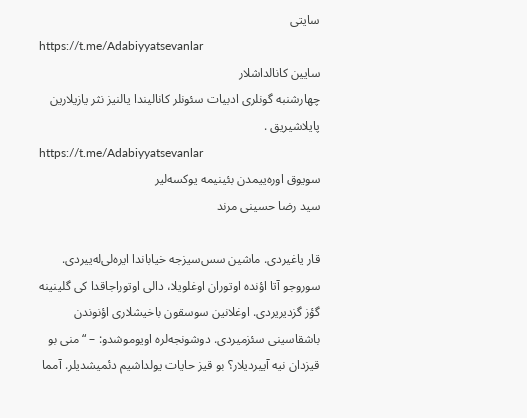سایتی
https://t.me/Adabiyyatsevanlar
سایین کانالداشلار
چهارشنبه گونلری ادبیات سئونلر کانالیندا یالنیز نثر یازیلارین پایلاشیریق .
https://t.me/Adabiyyatsevanlar
سویوق اوره‌ییمدن بئینیمه یوکسه‌لیر
سید رضا حسینی مرند

قار یاغیردی. ماشین سس‌سیزجه خیاباندا ایره‌لی‌له‌ییردی. سوروجو آتا اؤنده اوتوران اوغلویلا، دالی اوتوراجاقدا کی گلینینه گؤز گزدیریردی. اوغلانین سوسقون باخیشلاری اؤنوندن باشقاسینی سئزمیردی. دوشونجه‌لره اویوموشدو: – “منی بو قیزدان نیه آییردیلار؟ بو قیز حایات یولداشیم‌ دئمیشدیلر. آمما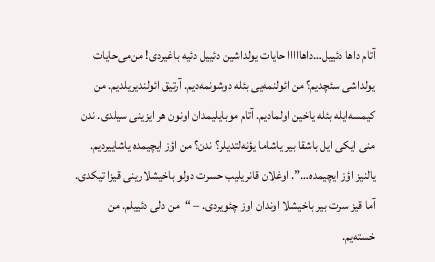آتام داها دئییل…داهااااا حایات یولداشین دئییل دئیه باغیردی! من‌می‌حایات یولداشی سئچدیم؟ من ائولنمه‌یی بئله دوشونمه‌دیم. آرتیق ائولندیریلدیم. من کیمسه‌ایله بئله یاخین اولمادیم. آتام موبایلیمدان اونون هر ایزینی سیلدی. ندن منی ایکی ایل باشقا بیر یاشاما یؤنه‌لتدیلر؟ ندن؟ من اؤز ایچیمده یاشاییردیم. یالنیز اؤز ایچیمده…”. اوغلان قانریلیب حسرت دولو باخیشلارینی قیزا تیکدی. آما قیز سرت بیر باخیشلا اوندان اوز چئویردی. – “من دلی دئییلم. من خسته‌یم.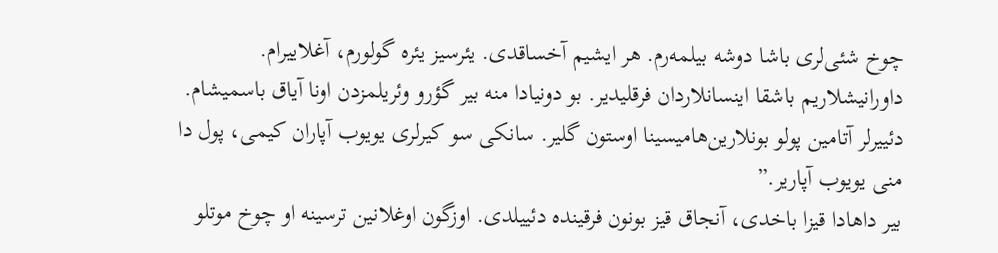چوخ شئی‌لری باشا دوشه بیلمه‌رم. هر ایشیم آخساقدی. یئرسیز یئره گولورم، آغلاییرام. داورانیشلاریم باشقا اینسانلاردان فرقلیدیر. بو دونیادا منه بیر گؤرو وئریلمزدن اونا آیاق باسمیشام. دئییرلر آتامین پولو بونلارین‌هامیسینا اوستون گلیر. سانکی سو کیرلری یویوب آپاران کیمی، پول دا منی یویوب آپاریر.”
بیر داهادا قیزا باخدی، آنجاق قیز بونون فرقینده دئییلدی. اوزگون اوغلانین ترسینه او چوخ موتلو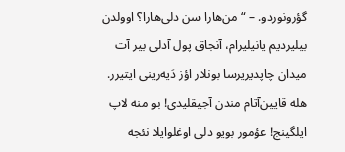گؤرونوردو. – “من‌هارا سن دلی‌هارا؟ اوولدن بیلیردیم یانیلیرام، آنجاق پول آدلی بیر آت میدان چاپدیریرسا بونلار اؤز دَیه‌رینی ایتیرر. هله قایین‌آتام مندن آجیقلیدی! بو منه لاپ ایلگینج! عؤمور بویو دلی اوغلوایلا نئجه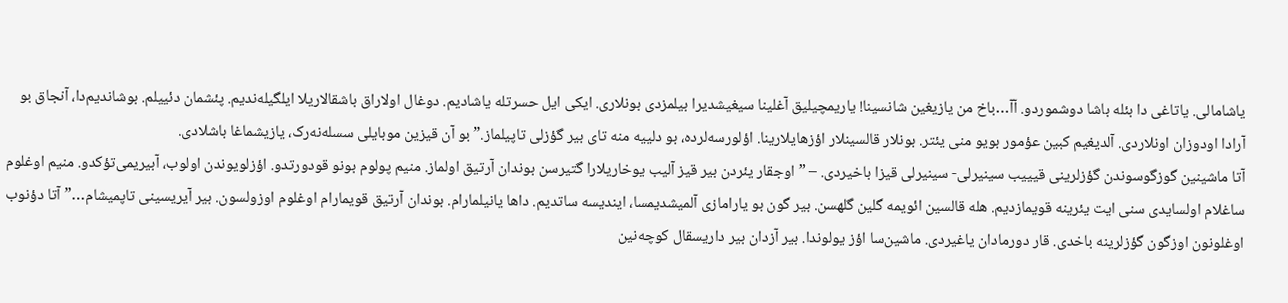یاشامالی. یاتاغی دا بئله باشا دوشموردو. آآ…باخ من یازیغین شانسینا! یاریمچیلیق آغلینا سیغیشدیرا بیلمزدی بونلاری. ایکی ایل حسرتله یاشادیم. دوغال اولاراق باشقالاریلا ایلگیله‌ندیم. پئشمان دئییلم. بوشاندیم‌دا، آنجاق بو آرادا اودوزان اونلاردی. آلدیغیم کبین عؤمور بویو منی یئتر. بونلار قالسینلار اؤز‌هایلارینا. اؤلورسه‌لرده، بو دلییه منه تای بیر گؤزلی تاپیلماز.” بو آن قیزین موبایلی سسله‌نه‌رک، یازیشماغا باشلادی.
آتا ماشینین گوزگوسوندن گؤزلرینی قیییب سینیرلی- سینیرلی قیزا باخیردی. – ” اوجقار یئردن بیر قیز آلیب یوخاریلارا گتیرسن بوندان آرتیق اولماز. منیم پولوم بونو قودورتدو. اؤزلویوندن اولوب، آبیریمی‌تؤکدو. منیم اوغلوم ساغلام اولسایدی سنی ایت یئرینه قویمازدیم. هله قالسین ائویمه گلین گلهسن. بیر گون بو یارامازی آلمیشدیمسا، ایندیسه ساتدیم. داها یانیلمارام. بوندان آرتیق قویمارام اوغلوم اوزولسون. بیر آیریسینی تاپمیشام…” آتا دؤنوب اوغلونون اوزگون گؤزلرینه باخدی. قار دورمادان یاغیردی. ماشین‌سا اؤز یولوندا. بیر آزدان بیر داریسقال کوچه‌نین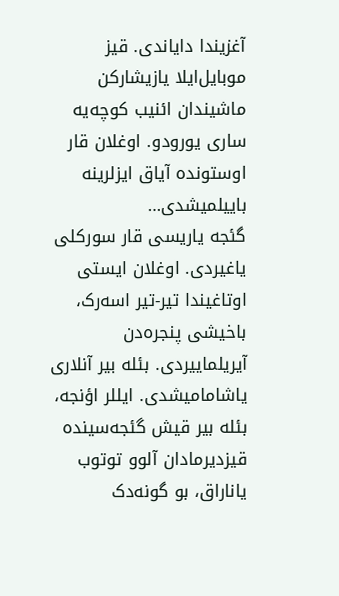آغزیندا دایاندی. قیز موبایل‌ایلا یازیشارکن ماشیندان ائنیب کوچه‌یه ساری یورودو. اوغلان‌ قار اوستونده آیاق ایزلرینه باییلمیشدی…
گئجه یاریسی قار سورکلی یاغیردی. اوغلان ایستی اوتاغیندا تیر-تیر اسه‌رک، باخیشی پنجره‌دن آیریلماییردی. بئله بیر آنلاری یاشامامیشدی. ایللر اؤنجه، بئله بیر قیش گئجه‌سینده قیزدیرمادان آلوو توتوب یاناراق، بو گونه‌دک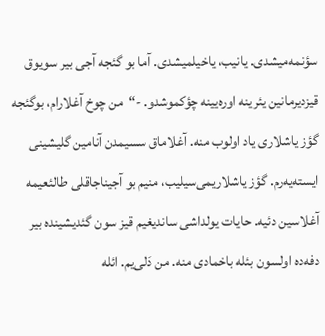سؤنمه‌میشدی. یانیب، یاخیلمیشدی. آما بو گئجه آجی بیر سویوق قیزدیرمانین یئرینه اوره‌یینه چؤکموشدو. -“من چوخ آغلارام، بوگئجه گؤز یاشلاری یاد اولوب‌ منه. آغلاماق سسیمدن آنامین گلیشینی ایسته‌یه‌رم. گؤز یاشلاریمی‌سیلیب، منیم بو آجیناجاقلی طالئعیمه آغلاسین دئیه. حایات یولداشی ساندیغیم قیز سون گئدیشینده بیر دفه‌ده اولسون بئله باخمادی منه. من دَلی‌یم. ائله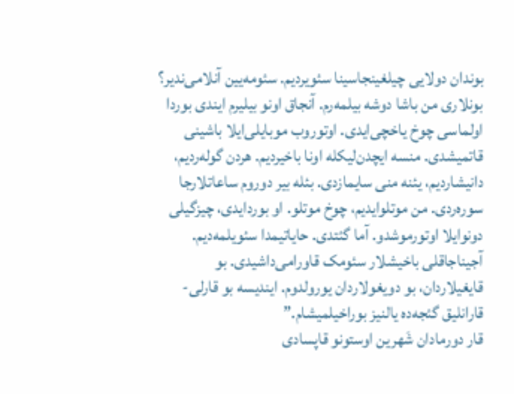بوندان دولایی چیلغینجاسینا سئویردیم. سئومه‌یین آنلامی‌ندیر؟ بونلاری من باشا دوشه بیلمه‌رم. آنجاق اونو بیلیرم ایندی بوردا اولماسی چوخ یاخچی‌ایدی. اوتوروب موبایلی‌ایلا باشینی قاتمیشدی. منسه ایچدن‌لیکله اونا باخیردیم. هردن گوله‌ردیم، دانیشاردیم، یئنه منی سایمازدی. بئله بیر دوروم ساعاتلارجا سوره‌ردی. من موتلوایدیم، چوخ موتلو. او بوردایدی، چیزگیلی دونوایلا اوتورموشدو. آما گئتدی. حایاتیمدا سئویلمه‌دیم. آجیناجاقلی باخیشلار سئومک قاورامی‌داشیدی. بو قایغیلاردان، بو دویغولاردان یورولدوم. ایندیسه بو قارلی- قارانلیق گئجه‌ده یالنیز بوراخیلمیشام.”
قار دورمادان شَهرین اوستونو قاپسادی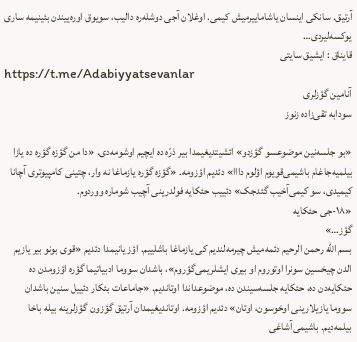آرتیق. سانکی اینسان یاشاماییرمیش کیمی. اوغلان آجی دوشله‌ره دالیب، سویوق اوره‌ییندن بئینیمه ساری یوکسه‌لیردی…
قایناق : ایشیق سایتی
https://t.me/Adabiyyatsevanlar
آنامین گؤزلری
سودابه تقی‌زاده زنوز

«بو جلسه‌نین موضوعسو گؤزدو» ائشیتدیغیمدا بیر ذرّه ده ایچیم اوشومه‌دی. «دا من گؤزه گؤره ده یازا بیلمیه‌جاغام باشیمی‌قویوم اؤلوم دااا» دئدیم اؤزومه. «گؤزه گؤره یازماغا نه وار، چتینی کامپیوتری آچانا کیمیدی، سو کیمی‌آخیب گئدجک» دئییب حئکایه فولدرینی آچیب شوماره ووردوم.
«۱۸-جی حئکایه
گؤز…»
بسم الله رحمن الرحیم دئمه‌میش چیرمه‌لندیم کی یازماغا باشلییم. اؤز یانیمدا دئدیم «قوی بونو بیر یازیم الدن چیخسین سونرا اوتوروم او بیری ایشلریمی‌گؤروم»، باشدان سووما ادبیاتیما گؤره اؤزومدن ده حئکایه‌دن ده، حئکایه جلسه‌سیندن ده، موضوعداندا اوتاندیم. «جاماعات بئکار دئییل سنین باشدان سووما یازیلارینی اوخوسون، اوتان» دئدیم اؤزومه. اوتاندیغیمدان آرتیق گؤزون گؤزلرینه بیله باخا بیلمه‌دیم. باشیمی‌آشاغی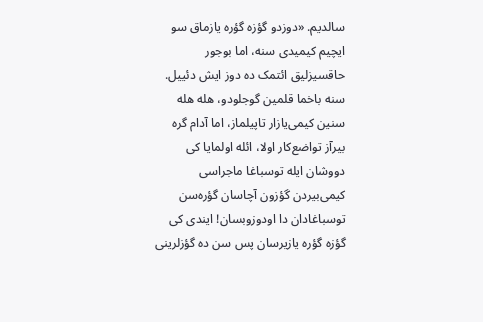سالدیم. «دوزدو گؤزه گؤره یازماق سو ایچیم کیمیدی سنه، اما بوجور حاقسیزلیق ائتمک ده دوز ایش دئییل. سنه باخما قلمین گوجلودو، هله هله سنین کیمی‌یازار تاپیلماز، اما آدام گره بیرآز تواضع‌کار اولا، ائله اولمایا کی دووشان ایله توسباغا ماجراسی کیمی‌بیردن گؤزون آچاسان گؤره‌سن توسباغادان دا اودوزوبسان! ایندی کی گؤزه گؤره یازیرسان پس سن ده گؤزلرینی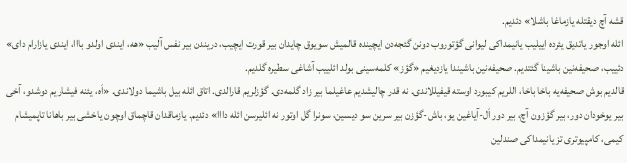قشه آچ دیقتله یازماغا باشلا» دئدیم.
ائله اوجور یاتدیق یئرده اییلیب یانیمداکی لیوانی گؤتوروب دونن گئجه‌دن ایچینده قالمیش سویوق چایدان بیر قورت ایچیب، دریندن بیر نفس آلیب «هه، ایندی اولدو بااا، ایندی یازارام دای» دئییب، صحیفه‌نین باشینا گئتدیم. صحیفه‌نین باشیندا یازدیغیم «گؤز» کلمه‌سینی بولد ائلییب آشاغی سطیره گلدیم.
قالدیم بوش صحیفه‌یه باخا باخا، اللریم کیبورد اوسته قیفیللاندی. نه قدر چالیشدیم عاغیلما بیر زاد گلمه‌دی. گؤزلریم قارالدی. اتاق ائله بیل باشیما دولاندی. «اَه، یئنه فیشاریم دوشدو، آخی بیر یوخودان دور، بیر گؤزون آچ، بیر دور اَل-آیاغین یو، باش-گؤزن بیر سرین سو دیسین، سونرا گل اوتور نه ائلیرسن ائله دااا» دئدیم. یازماقدان قاچماق اوچون یاخشی بیر باهانا تاپمیشام کیمی، کامپیوتری تز یانیمداکی صندلین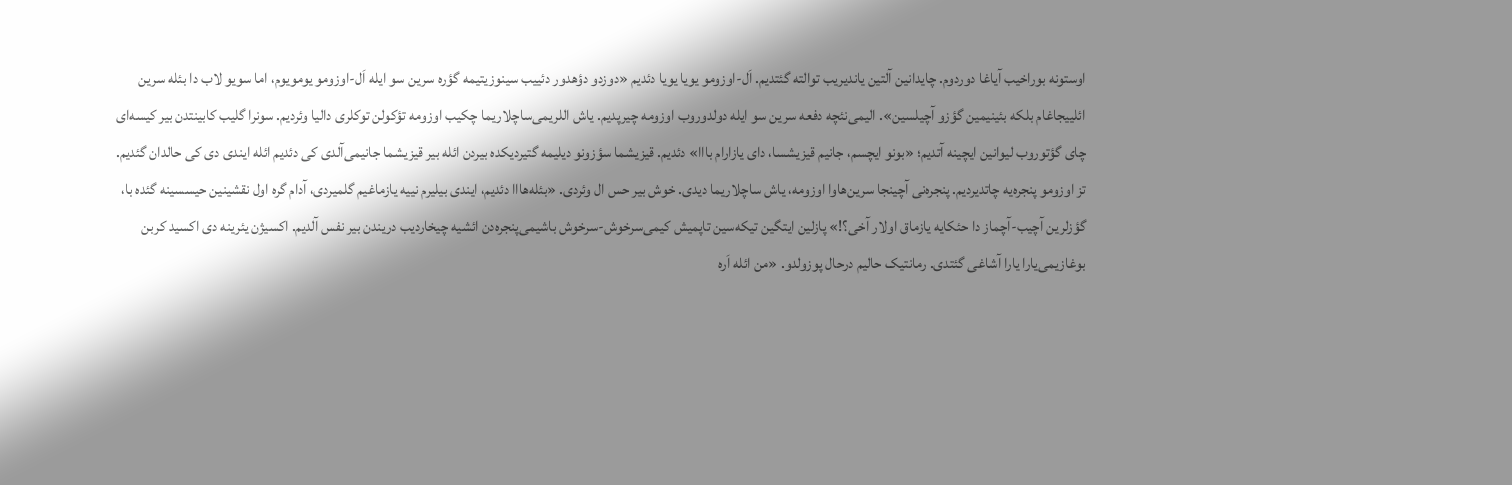اوستونه بوراخیب آیاغا دوردوم. چایدانین آلتین یاندیریب توالته گئتدیم. اَل-اوزومو یویا یویا دئدیم «دوزدو دؤهدور دئییب سینوزیتیمه گؤره سرین سو ایله اَل-اوزومو یومویوم، اما سویو لاب دا بئله سرین ائلییجاغام بلکه بئینیمین گؤزو آچیلسین». الیمی‌نئچه دفعه سرین سو ایله دولدوروب اوزومه چیرپدیم. یاش اللریمی‌ساچلاریما چکیب اوزومه تؤکولن توکلری دالیا وئردیم. سونرا گلیب کابینتدن بیر کیسه‌ای چای گؤتوروب لیوانین ایچینه آتدیم؛ «بونو ایچسم، جانیم قیزیشسا، دای یازارام بااا» دئدیم. قیزیشما سؤزونو دیلیمه گتیردیکده بیردن ائله بیر قیزیشما جانیمی‌آلدی کی دئدیم ائله ایندی دی کی حالدان گئدیم. تز اوزومو پنجره‌یه چاتدیردیم. پنجره‌نی آچینجا سرین‌هاوا اوزومه، یاش ساچلاریما دیدی. خوش بیر حس ال وئردی. «بئله‌هااا دئدیم، ایندی بیلیرم نییه یازماغیم گلمیردی، آدام گره اول نقشینین حیسسینه گئده با، گؤزلرین آچیب-آچماز دا حئکایه یازماق اولار آخی؟!» پازلین ایتگین تیکه‌سین تاپمیش کیمی‌سرخوش-سرخوش باشیمی‌پنجره‌دن ائشیه چیخاردیب دریندن بیر نفس آلدیم. اکسیژن یئرینه دی اکسید کربن بوغازیمی‌یارا یارا آشاغی گئتدی. رمانتیک حالیم درحال پوزولدو. «من ائله اَره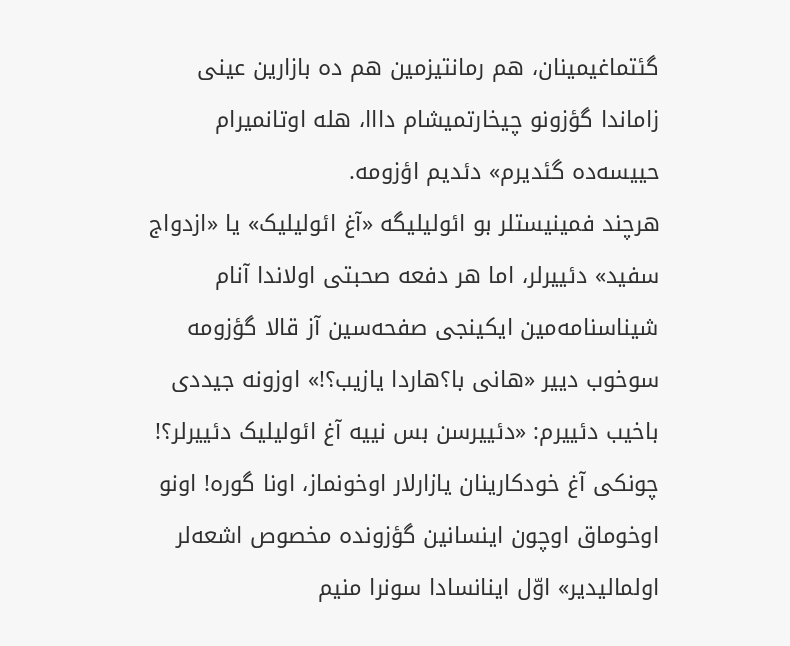گئتماغیمینان، هم رمانتیزمین هم ده بازارین عینی زاماندا گؤزونو چیخارتمیشام دااا، هله اوتانمیرام حییسه‌ده گئدیرم» دئدیم اؤزومه.
هرچند فمینیستلر بو ائولیلیگه «آغ ائولیلیک» یا «ازدواج سفید» دئییرلر، اما هر دفعه صحبتی اولاندا آنام شیناسنامه‌مین ایکینجی صفحه‌سین آز قالا گؤزومه سوخوب دییر «هانی با؟‌هاردا یازیب؟!» اوزونه جیددی باخیب دئییرم: «دئییرسن بس نییه آغ ائولیلیک دئییرلر؟! چونکی آغ خودکارینان یازارلار اوخونماز، ‌اونا گوره! اونو اوخوماق اوچون اینسانین گؤزونده مخصوص اشعه‌لر اولمالیدیر» اوّل اینانسادا سونرا منیم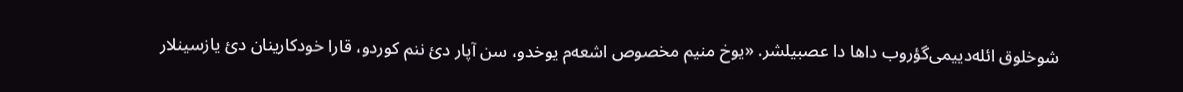شوخلوق ائله‌دییمی‌گؤروب داها دا عصبیلشر. «یوخ منیم مخصوص اشعه‌م یوخدو، سن آپار دئ ننم کوردو، قارا خودکارینان دئ یازسینلار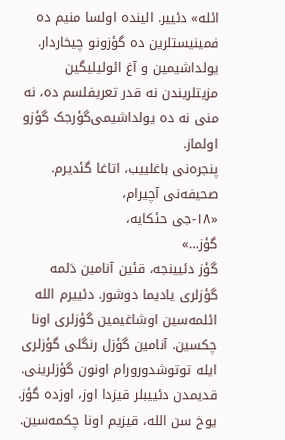ائله» دئییر. الینده اولسا منیم ده فمینیستلرین ده گؤزونو چیخاردار. یولداشیمین و آغ ائولیلیگین مزیتلریندن نه قدر تعریفلسم ده، نه منی نه ده یولداشیمی‌گؤرجک گؤزو اولماز.
پنجره‌نی باغلییب، اتاغا گئدیرم. صحیفه‌نی آچیرام،
«۱۸-جی حئکایه،
گؤز…»
گؤز دئیینجه، قئین آنامین دَلمه گؤزلری یادیما دوشور. دئییرم الله ائلمه‌سین اوشاغیمین گؤزلری اونا چکسین. آنامین گؤزل رنگلی گؤزلری ایله توتوشدورورام اونون گؤزلرینی. قدیمدن دئییبلر قیزدا اوز، اوزده گؤز. یوخ سن الله، قیزیم اونا چکمه‌سین.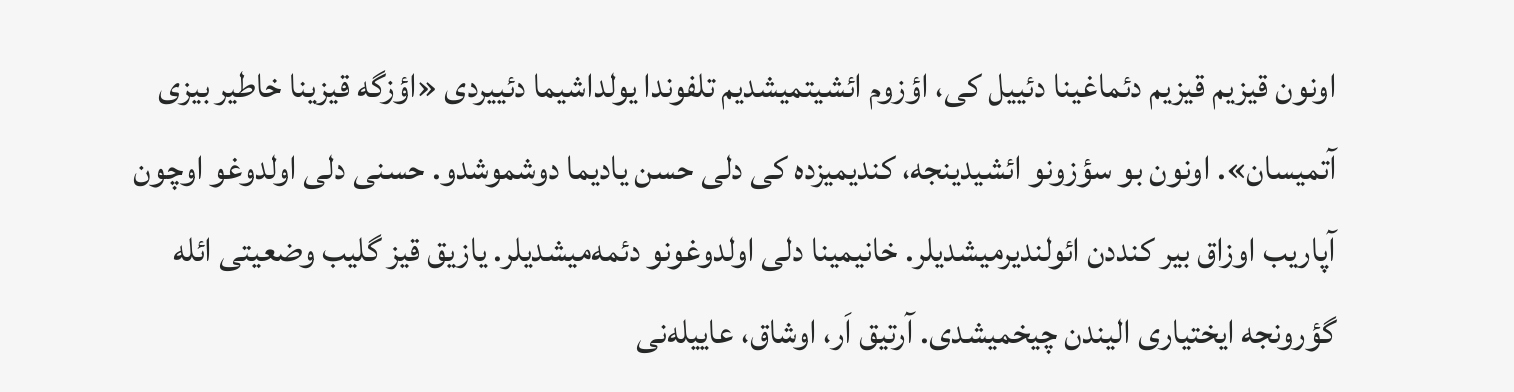اونون قیزیم قیزیم دئماغینا دئییل کی، اؤزوم ائشیتمیشدیم تلفوندا یولداشیما دئییردی «اؤزگه قیزینا خاطیر بیزی آتمیسان». اونون بو سؤزونو ائشیدینجه، کندیمیزده کی دلی حسن یادیما دوشموشدو. حسنی دلی اولدوغو اوچون آپاریب اوزاق بیر کنددن ائولندیرمیشدیلر. خانیمینا دلی اولدوغونو دئمه‌میشدیلر. یازیق قیز گلیب وضعیتی ائله گؤرونجه ایختیاری الیندن چیخمیشدی. آرتیق اَر، اوشاق، عاییله‌نی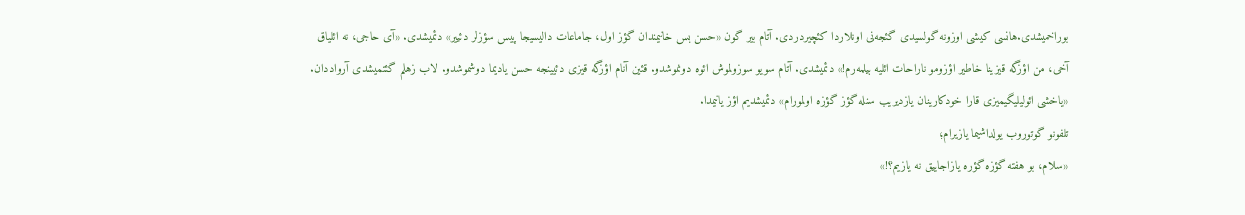بوراخمیشدی.هانسی کیشی اوزونه گولسیدی گئجه‌نی اونلاردا کئچیردردی. آتام بیر گون «حسن بس خانیمندان گؤز اول، جاماعات دالیسیجا پیس سؤزلر دئییر» دئمیشدی. «آی حاجی، نه ائلیاق آخی، ‌من اؤزگه قیزینا خاطیر اؤزومو ناراحات ائلیه بیلمه‌رم!» دئمیشدی. آتام سویو سوزولموش ائوه دونموشدو. قئین آنام اؤزگه قیزی دئیینجه حسن یادیما دوشموشدو. لاب زهلم گئتمیشدی آرواددان. «یاخشی ائولیلیگیمیزی قارا خودکارینان یازدیریب سنله گؤز گؤزه اولمورام» دئمیشدیم اؤز یانیمدا.
تلفونو گوتوروب یولداشیما یازیرام؛
«سلام، بو هفته گؤزه گؤره یازاجاییق نه یازیم؟!»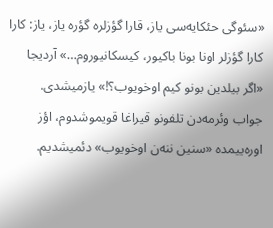«سئوگی حئکایه‌سی یاز، قارا گؤزلره گؤره یاز، یاز: کارا کارا گؤزلر اونا بونا باکیور، کیسکانیوروم…» آردیجا «اگر بیلدین بونو کیم اوخویوب؟!» یازمیشدی.
جواب وئرمه‌دن تلفونو قیراغا قویموشدوم، اؤز اوره‌ییمده «سنین ننه‌ن اوخویوب» دئمیشدیم.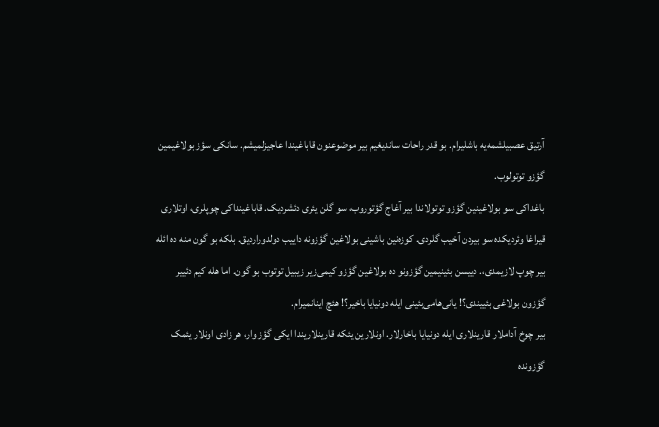آرتیق عصبیلشمه‌یه باشلیرام. بو قدر راحات ساندیغیم بیر موضوعنون قاباغیندا عاجیزلمیشم. سانکی سؤز بولاغیمین گؤزو توتولوب.
باغداکی سو بولاغینین گؤزو توتولاندا بیر آغاج گؤتوروب، سو گلن یئری دئشردیک. قاباغینداکی چوپلری، اوتلاری قیراغا وئردیکده سو بیردن آخیب گلردی. کوزه‌نین باشینی بولاغین گؤزونه داییب دولدوراردیق. بلکه بو گون منه ده ائله بیر چوپ لازیمدی،. دییسن بئینیمین گؤزونو ده بولاغین گؤزو کیمی‌زیر زیبیل توتوب بو گون. اما هله کیم دئییر گؤزون بولاغی بئییندی؟! یانی‌هامی‌بئینی ایله دونیایا باخیر؟! هئچ اینانمیرام.
بیر چوخ آداملار قارینلاری ایله دونیایا باخارلار. اونلارین یئکه قارینلاریندا ایکی گؤز وار، هر زادی اونلار یئمک گؤزونده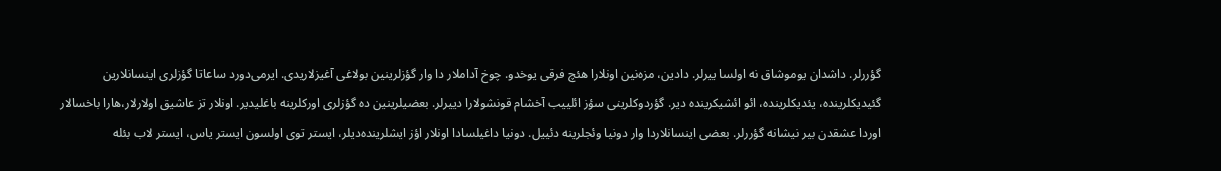گؤررلر. داشدان یوموشاق نه اولسا ییرلر. دادین، مزه‌نین اونلارا هئچ فرقی یوخدو. چوخ آداملار دا وار گؤزلرینین بولاغی آغیزلاریدی. ایرمی‌دورد ساعاتا گؤزلری اینسانلارین گئیدیکلرینده، یئدیکلرینده، ائو ائشیکرینده دیر. گؤردوکلرینی سؤز ائلییب آخشام قونشولارا دییرلر. بعضیلرینین ده گؤزلری اورکلرینه باغلیدیر. اونلار تز عاشیق اولارلار،‌هارا باخسالار اوردا عشقدن بیر نیشانه گؤررلر. بعضی اینسانلاردا وار دونیا وئجلرینه دئییل. دونیا داغیلسادا اونلار اؤز ایشلرینده‌دیلر، ایستر توی اولسون ایستر یاس، ایستر لاب بئله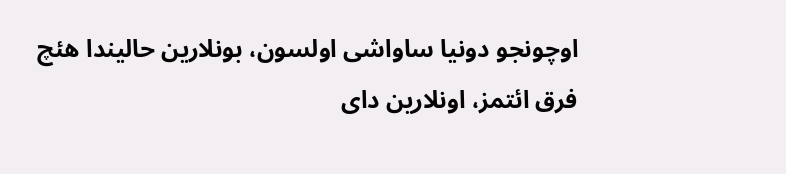اوچونجو دونیا ساواشی اولسون، بونلارین حالیندا هئچ فرق ائتمز، اونلارین دای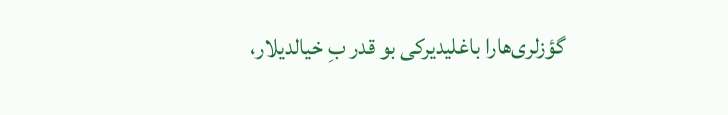گؤزلری‌هارا باغلیدیرکی بو قدر بِ خیالدیلار،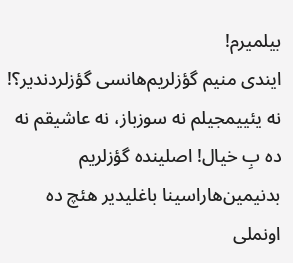بیلمیرم!
ایندی منیم گؤزلریم‌هانسی گؤزلردندیر؟! نه یئییمجیلم نه سوزباز، نه عاشیقم نه ده بِ خیال! اصلینده گؤزلریم بدنیمین‌هاراسینا باغلیدیر هئچ ده اونملی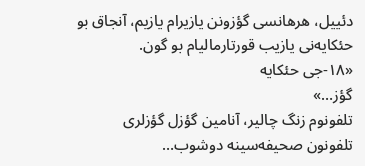دئییل، هر‌هانسی گؤزونن یازیرام یازیم، آنجاق بو حئکایه‌نی یازیب قورتارمالیام بو گون.
«۱۸-جی حئکایه
گؤز…»
تلفونوم زنگ چالیر، آنامین گؤزل گؤزلری تلفونون صحیفه‌سینه دوشوب…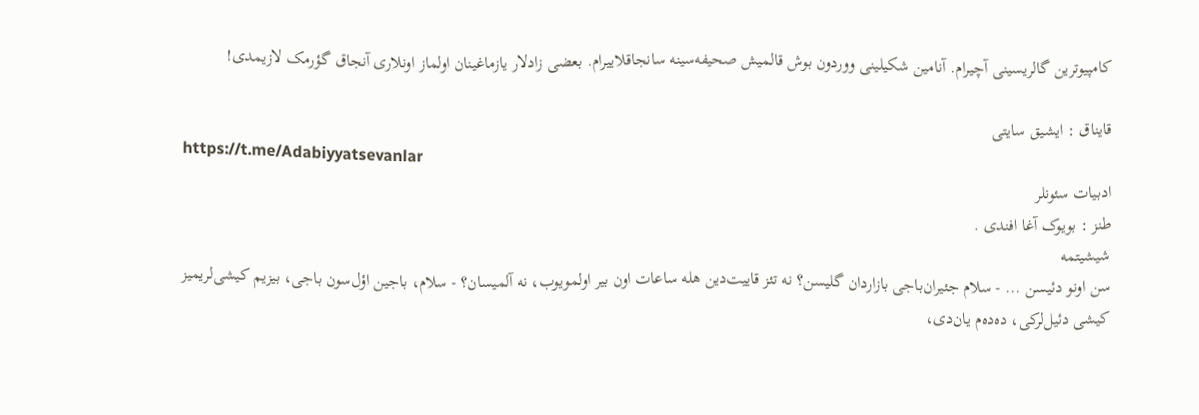کامپیوترین گالریسینی آچیرام. آنامین شکیلینی ووردون بوش قالمیش صحیفه‌سینه سانجاقلاییرام. بعضی زادلار یازماغینان اولماز اونلاری آنجاق گؤرمک لازیمدی!

قایناق : ایشیق سایتی
https://t.me/Adabiyyatsevanlar
ادبیات سئونلر
طنز : بویوک آغا افندی .
شیشیتمه
سن اونو دئیسن ... - سلام جئیران‌باجی بازاردان گلیسن؟ نه تئز قاییت‌دین هله ساعات اون بیر اولمویوب، نه آلمیسان؟ - سلام، باجین اؤل‌سون باجی، بیزیم کیشی‌لریمیز کیشی دئیل‌لرکی، ده‌ده‌م یان‌دی،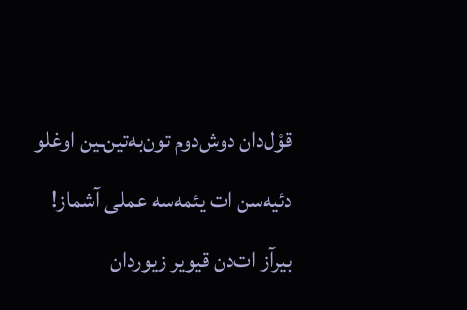قوْل‌دان دوش‌دوم تون‌به‌تین‌ـین اوغلو دئیه‌سن ات یئمه‌سه عملی آشماز! بیرآز ات‌دن قیویر زیوردان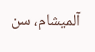آلمیشام، سن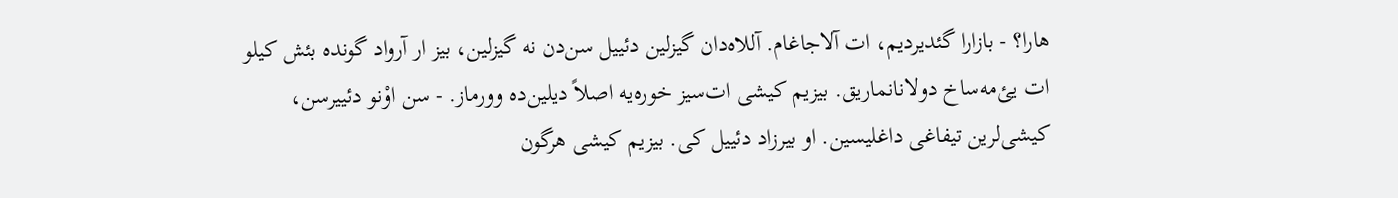هارا؟ - بازارا گئدیردیم، ات آلاجاغام. آللاه‌دان گیزلین دئییل سن‌دن نه گیزلین، بیز ار آرواد گونده بئش کیلو ات یئ‌مه‌ساخ دولانانماریق. بیزیم کیشی ات‌سیز خوره‌یه اصلاً دیلین‌ده وورماز. - سن اوْنو دئییرسن، کیشی‌لرین تیفاغی داغلیسین. او بیرزاد دئییل کی. بیزیم کیشی هرگون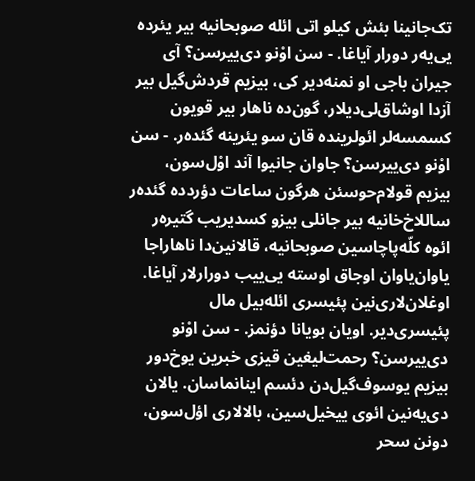تک‌جانینا بئش کیلو اتی ائله صوبحانیه بیر یئرده یی‌یه‌ر دورار آیاغا. - سن اوْنو دی‌ییرسن؟ آی جیران باجی او نمنه‌دیر کی، بیزیم قردش‌گیل بیر آزدا اوشاق‌لی‌دیلار، گون‌ده ناهار بیر قویون کسمسه‌لر ائولرینده قان سو یئرینه گئده‌ر. - سن اوْنو دی‌ییرسن؟ جاوان جانیوا آند اوْل‌سون، بیزیم قولام‌حوسئن هرگون ساعات دؤردده گئده‌ر ساللاخ‌خانیه بیر جانلی بیزو کسدیریب گتیره‌ر ائوه کلّه‌پاچاسین صوبحانیه، قالانین‌دا ناهاراجا یاوان‌یاوان اوجاق اوسته یی‌ییب دورارلار آیاغا. اوغلان‌لاری‌نین پئیسری ائله‌بیل مال پئیسری‌دیر. اویان بویانا دؤنمز. - سن اوْنو دی‌ییرسن؟ رحمت‌لیغین قیزی خبرین یوخ‌دور بیزیم یوسوف‌گیل‌دن دئسم اینانماسان. یالان دی‌یه‌نین ائوی ییخیل‌سین، بالالاری اؤل‌سون، دونن سحر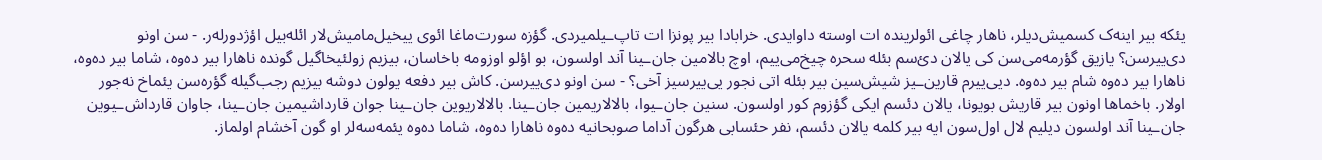یئکه بیر اینه‌ک کسمیش‌دیلر، ناهار چاغی ائولرینده ات اوسته داوایدی. خرابادا بیر پونزا ات تاپ‌ـیلمیردی. گؤزه سورت‌ماغا ائوی ییخیل‌مامیش‌لار ائله‌بیل اؤژدورله‌ر. - سن اونو دی‌ییرسن؟ یازیق گؤرمه‌می‌سن کی یالان دئ‌سم بئله سحره چیخ‌می‌ییم، اوچ بالامین جان‌ـینا آند اولسون، بو اؤلو اوزومه باخاسان، بیزیم زولئیخاگیل گونده ناهارا بیر ده‌وه، شاما بیر ده‌وه، ناهارا بیر ده‌وه شام بیر ده‌وه. دیی‌ییرم قارین‌ـیز شیش‌سین بیر بئله اتی نجور یی‌ییرسیز آخی؟ - سن اونو دی‌ییرسن. کاش بیر دفعه یولون دوشه بیزیم رجب‌گیله گؤره‌سن یئماخ نه‌جور اولار. باخماها اونون بیر قاریش بویونا، یالان دئسم ایکی گؤزوم کور اولسون. سنین جان‌ـیوا، بالالاریمین جان‌ـینا. بالالاریوین جان‌ـینا جوان قارداشیمین جان‌ـینا، جاوان قارداش‌ـیوین جان‌ـینا آند اولسون دیلیم لال اول‌سون ایه بیر کلمه یالان دئسم، نفر حئسابی هرگون آداما صوبحانیه ده‌وه ناهارا ده‌وه، شاما ده‌وه یئمه‌سه‌لر او گون آخشام اولماز.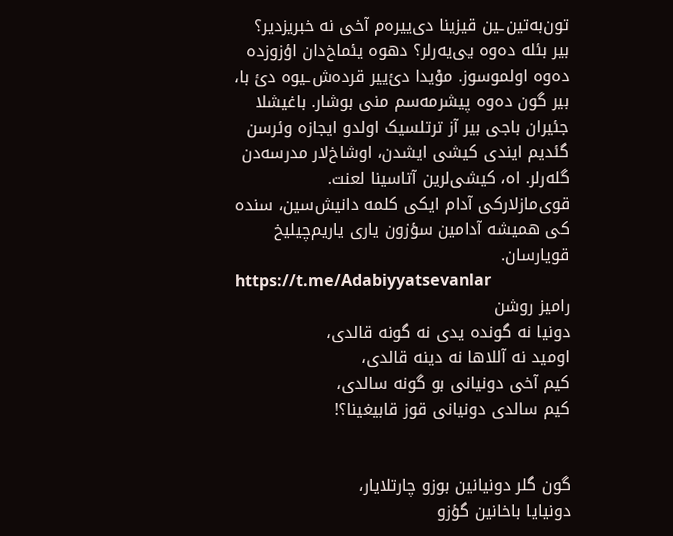تون‌به‌تین‌ـین قیزینا دی‌ییره‌م آخی نه خبریزدیر؟ بیر بئله ده‌وه یی‌یه‌رلر؟ دهوه یئماخ‌دان اؤزوزده ده‌وه اولموسوز. موْیدا دئ‌ییر قرده‌ش‌ـیوه دئ با، بیر گون ده‌وه پیشرمه‌سم منی بوشار. باغیشلا جئیران باجی بیر آز ترتلسیک اولدو ایجازه وئرسن گئدیم ایندی کیشی ایشدن، اوشاخ‌لار مدرسه‌دن گله‌رلر. اه، کیشی‌لرین آتاسینا لعنت. قوی‌مازلارکی آدام ایکی کلمه دانیش‌سین، سنده کی همیشه آدامین سؤزون یاری یاریم‌چیلیخ قویارسان.
https://t.me/Adabiyyatsevanlar
رامیز روشن
دونیا نه گونده یدی نه گونه قالدی،
اومید نه آللاها نه دینه قالدی،
کیم آخی دونیانی بو گونه سالدی،
کیم سالدی دونیانی قوز قابیغینا؟!


گون گلر دونیانین بوزو چارتلایار،
دونیایا باخانین گؤزو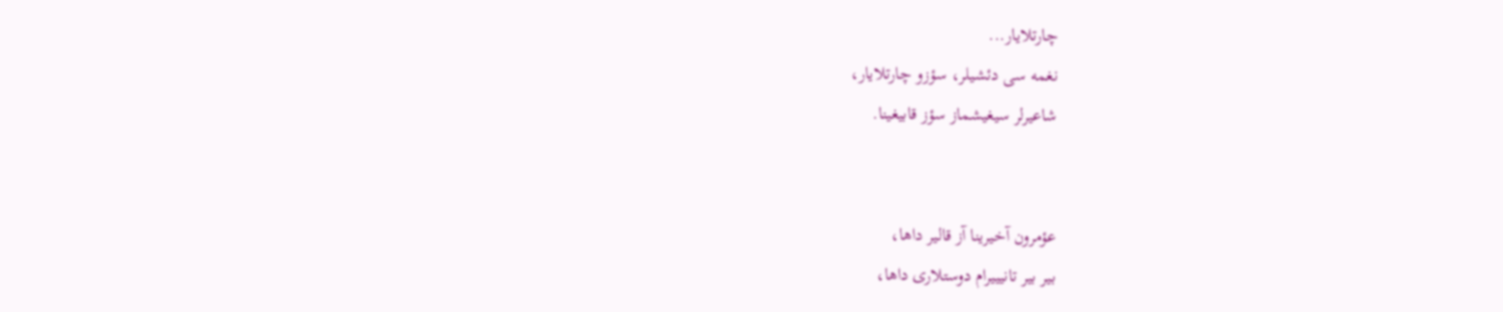چارتلایار...
نغمه سی دئشیلر، سؤزو چارتلایار،
شاعیرلر سیغیشماز سؤز قابیغینا.


عؤمرون آخیرینا آز قالیر داها،
بیر بیر تانیییرام دوستلاری داها،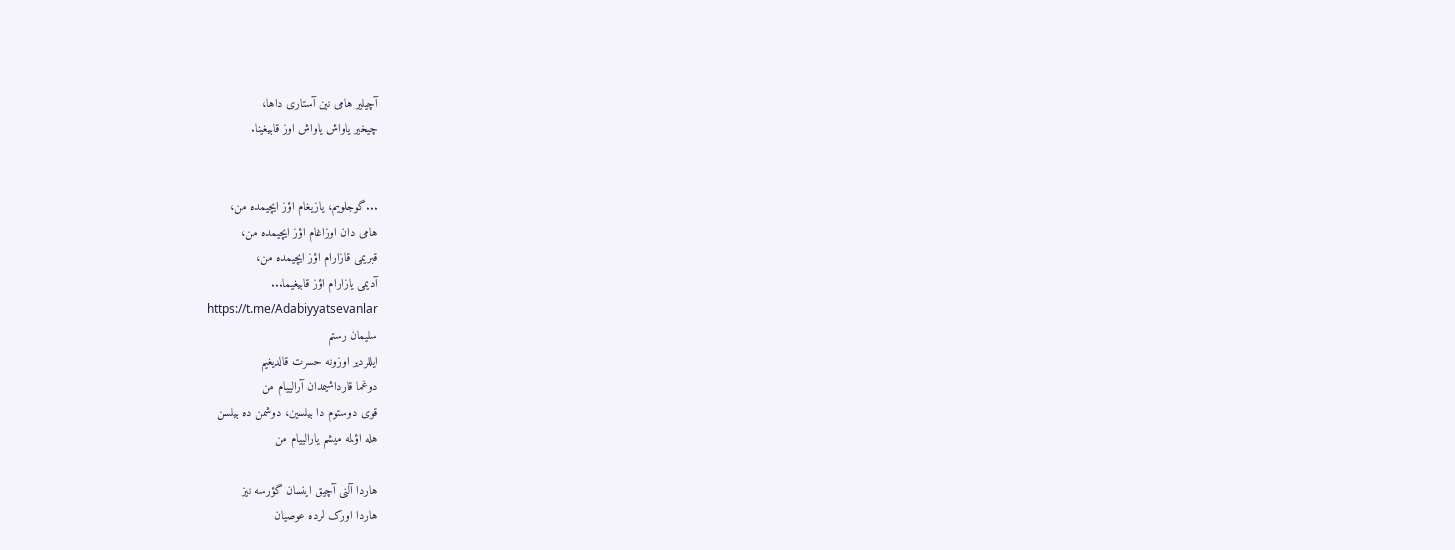آچیلیر هامی نین آستاری داها،
چیخیر یاواش یاواش اوز قابیغینا.


...گوجلویم، یازیغام اؤز ایچیمده من،
هامی دان اوزاغام اؤز ایچیمده من،
قبریمی قازارام اؤز ایچیمده من،
آدیمی یازارام اؤز قابیغیما...
https://t.me/Adabiyyatsevanlar
سلیمان رستم
ایللردیر اوزونه حسرت قالدیغیم
دوغما قارداشیمدان آرالییام من
قوی دوستوم دا بیلسین، دوشمن ده بیلسن
هله اؤلمه میشم یارالییام من

هاردا آلنی آچیق اینسان گؤرسه نیز
هاردا اورک لرده عوصیان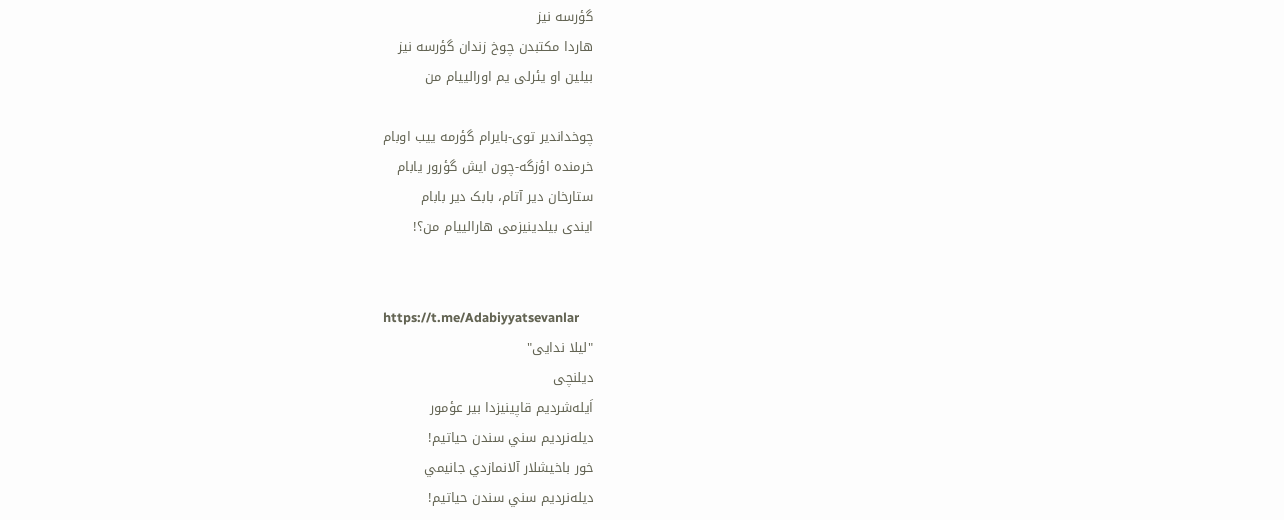گؤرسه نیز
هاردا مکتبدن چوخ زندان گؤرسه نیز
بیلین او یئرلی یم اورالییام من

چوخداندیر توی-بایرام گؤرمه ییب اوبام
خرمنده اؤزگه-چون ایش گؤرور یابام
ستارخان دیر آتام، بابک دیر بابام
ایندی بیلدینیزمی هارالییام من؟!


https://t.me/Adabiyyatsevanlar
"لیلا ندایی"
دیلنچی
اَيله‌شرديم قاپينيزدا بير عؤمور
ديله‌نرديم سني سندن حياتيم!
خور باخيشلار آلانمازدي جانيمي
ديله‌نرديم سني سندن حياتيم!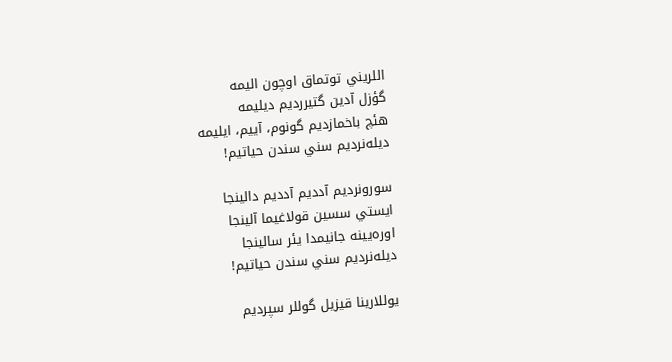اللريني توتماق اوچون اليمه
گؤزل آدين گتيررديم ديليمه
هئچ باخمازديم گونوم، آييم، ‌ايليمه
ديله‌نرديم سني سندن حياتيم!

سورونرديم آدديم آدديم دالينجا
ايستي سسين قولاغيما آلينجا
اوره‌يينه جانيمدا يئر سالينجا
ديله‌نرديم سني سندن حياتيم!

يوللارينا قيزيل گوللر سپرديم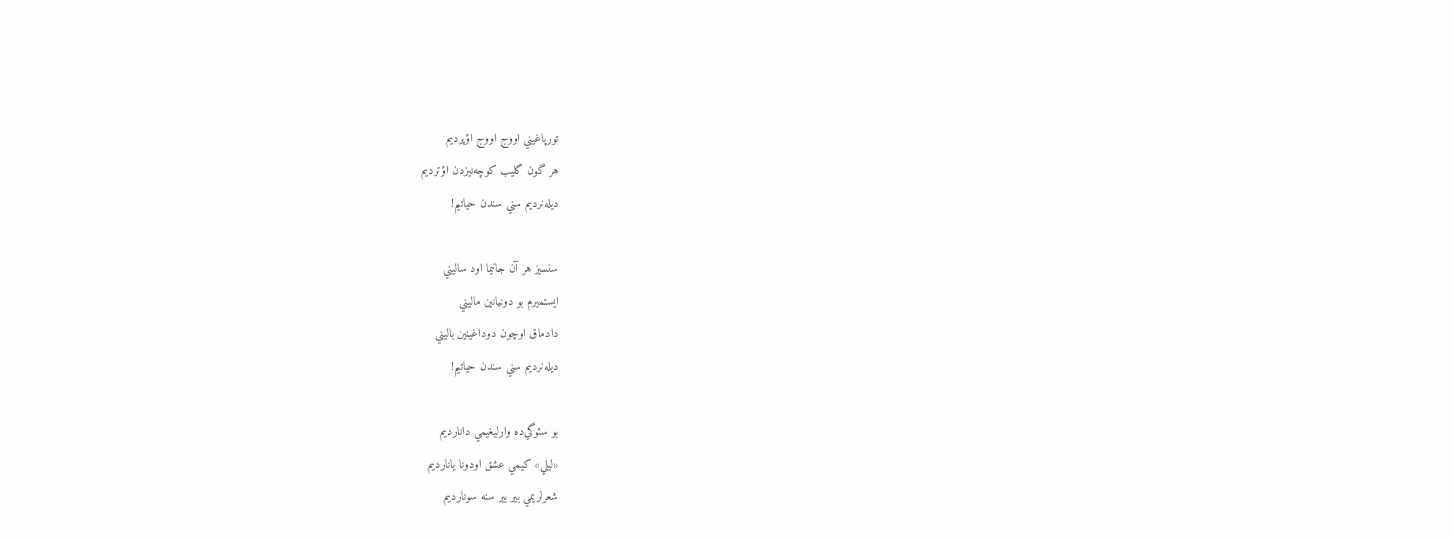تورپاغيني اووج اووج اؤپرديم
هر گون گليب كوچه‌نيزدن اؤترديم
ديله‌نرديم سني سندن حياتيم!

سنسيز هر آن جانيما اود ساليني
ايستميرم بو دونيانين ماليني
دادماق اوچون دوداغينين باليني
ديله‌نرديم سني سندن حياتيم!

بو سئوگي‌ده وارليغيمي دانارديم
«ليلي» كيمي عشق اودونا يانارديم
شعرلريمي بير ‌بير سنه سونارديم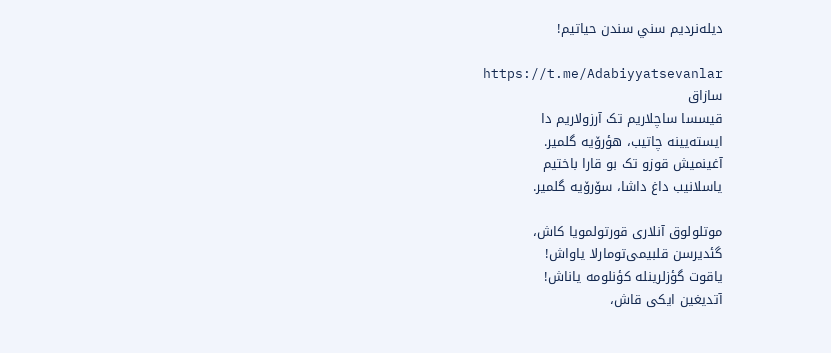ديله‌نرديم سني سندن حياتيم!

https://t.me/Adabiyyatsevanlar
سازاق
قیسسا ساچلاریم تک آرزولاریم دا
ایسته‌یینه چاتیب، هؤرۆیه گلمیر.
آغینمیش قوزو تک بو قارا باختیم
یاسلانیب داغ داشا، سۆرۆیه گلمیر.

موتلولوق آنلاری قورتولمویا کاش،
گئدیرسن قلبیمی‌تومارلا یاواش!
یاقوت گؤزلرینله کؤنلومه یاناش!
آتدیغین ایکی قاش،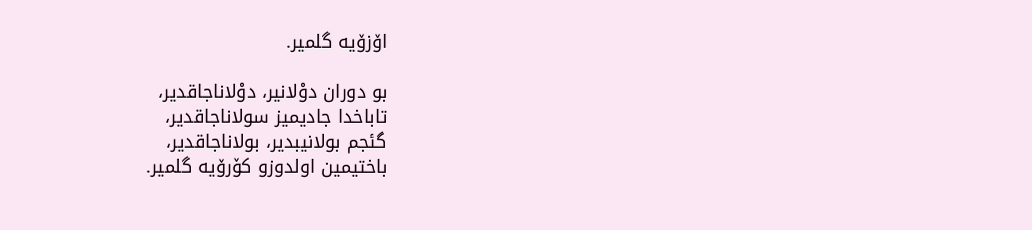اۆزۆیه گلمیر.

بو دوران دوْلانیر، دوْلاناجاقدیر،
تاباخدا جادیمیز سولاناجاقدیر،
گئجم بولانیبدیر، بولاناجاقدیر،
باختیمین اولدوزو کۆرۆیه گلمیر.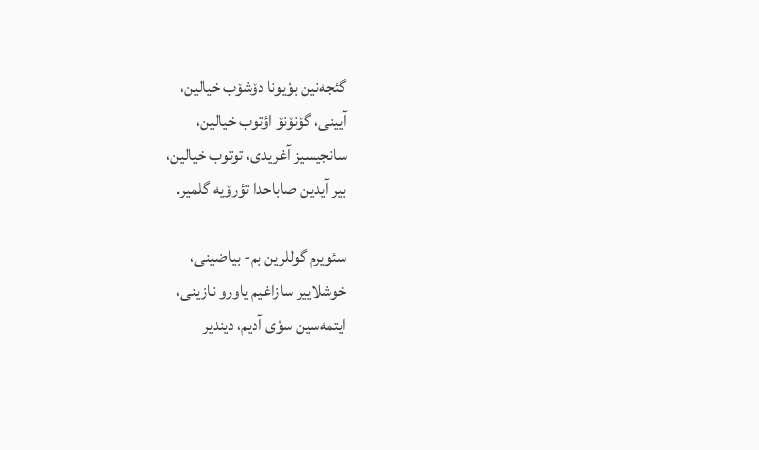گئجه‌نین بوْیونا دۆشۆب خیالین،
آیینی، گۆنۆنۆ اؤتوب خیالین،
سانجیسیز آغریدی، توتوب خیالین،
بیر آیدین صاباحدا تؤرۆیه گلمیر.

سئویرم گوللرین بم- بیاضینی،
خوشلاییر سازاغیم یاورو نازینی،
ایتمه‌سین سوْی آدیم، دیندیر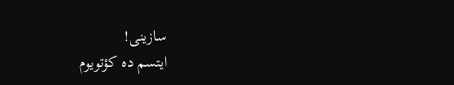سازینی!
ایتسم ده کؤتویوم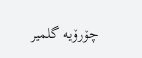چۆرۆیه گلمیر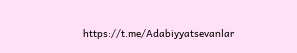https://t.me/Adabiyyatsevanlar